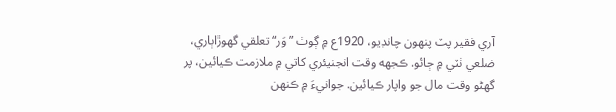آري فقير پٽ پنهون چانڊيو، 1920ع ۾ ڳوٺ ”وَر“ تعلقي گهوڙاٻاري، ضلعي ٺٽي ۾ ڄائو. ڪجهه وقت انجنيئري کاتي ۾ ملازمت ڪيائين، پر گهڻو وقت مال جو واپار ڪيائين. جوانيءَ ۾ ڪنهن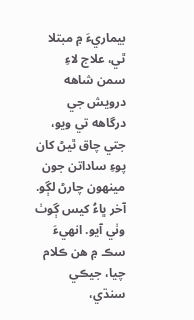بيماريءَ ۾ مبتلا ٿي، علاج لاءِ سمن شاهه درويش جي درگاهه تي ويو، جتي چاق ٿيڻ کان پوءِ ساداتن جون مينهون چارڻ لڳو. آخر ڀاءُ کيس ڳوٺ وٺي آيو. انهيءَ سڪ ۾ هن ڪلام چيا، جيڪي سنڌي،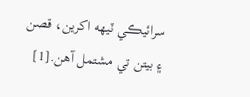سرائيڪي ٽيهه اکرين، قصن ۽ بيتن تي مشتمل آهن.[1]